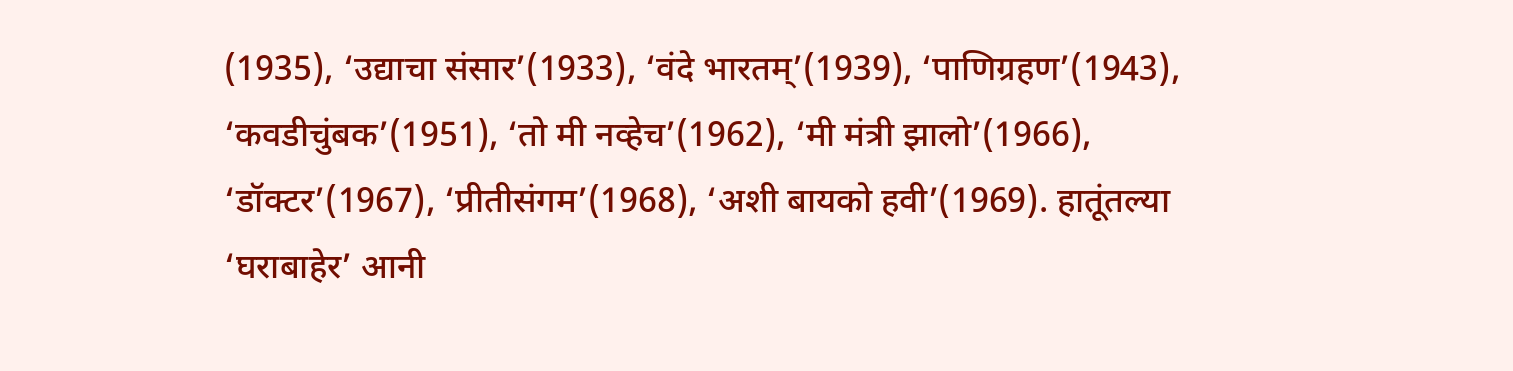(1935), ‘उद्याचा संसार’(1933), ‘वंदे भारतम्’(1939), ‘पाणिग्रहण’(1943), ‘कवडीचुंबक’(1951), ‘तो मी नव्हेच’(1962), ‘मी मंत्री झालो’(1966), ‘डॉक्टर’(1967), ‘प्रीतीसंगम’(1968), ‘अशी बायको हवी’(1969). हातूंतल्या ‘घराबाहेर’ आनी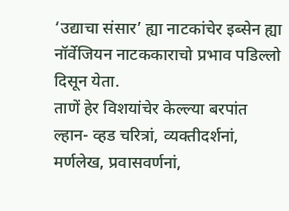‘उद्याचा संसार’ ह्या नाटकांचेर इब्सेन ह्या नॉर्वेजियन नाटककाराचो प्रभाव पडिल्लो दिसून येता.
ताणें हेर विशयांचेर केल्ल्या बरपांत ल्हान- व्हड चरित्रां, व्यक्तीदर्शनां, मर्णलेख, प्रवासवर्णनां,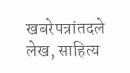खबरेपत्रांतदले लेख, साहित्य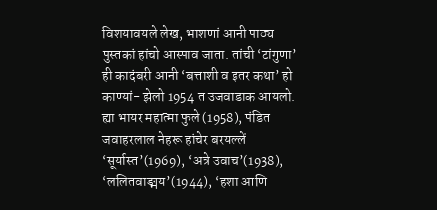विशयावयले लेख, भाशणां आनी पाठ्य पुस्तकां हांचो आस्पाव जाता. तांची ‘टांगुणा’ ही कादंबरी आनी ‘बत्ताशी व इतर कथा’ हो काण्यां- झेलो 1954 त उजवाडाक आयलो. ह्या भायर महात्मा फुले (1958), पंडित जवाहरलाल नेहरू हांचेर बरयल्लें ‘सूर्यास्त’(1969), ‘अत्रे उवाच’(1938), ‘ललितवाङ्मय’(1944), ‘हशा आणि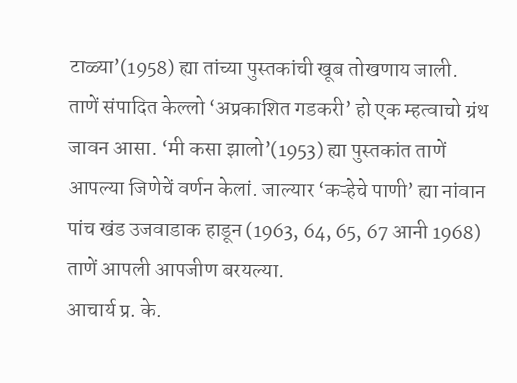टाळ्या’(1958) ह्या तांच्या पुस्तकांची खूब तोखणाय जाली. ताणें संपादित केल्लो ‘अप्रकाशित गडकरी’ हो एक म्हत्वाचो ग्रंथ जावन आसा. ‘मी कसा झालो’(1953) ह्या पुस्तकांत ताणें आपल्या जिणेचें वर्णन केलां. जाल्यार ‘कऱ्हेचे पाणी’ ह्या नांवान पांच खंड उजवाडाक हाडून (1963, 64, 65, 67 आनी 1968) ताणें आपली आपजीण बरयल्या.
आचार्य प्र. के.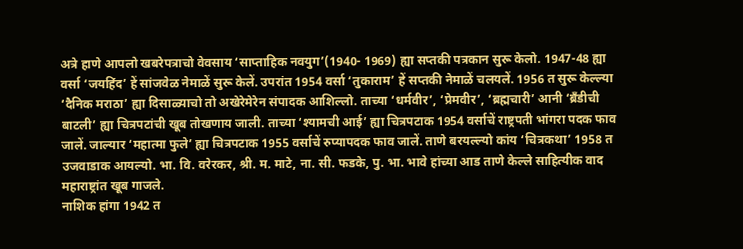अत्रे हाणे आपलो खबरेपत्राचो वेवसाय ‘साप्ताहिक नवयुग’(1940- 1969) ह्या सप्तकी पत्रकान सुरू केलो. 1947-48 ह्या वर्सा ‘जयहिंद’ हें सांजवेळ नेमाळें सुरू केलें. उपरांत 1954 वर्सा ‘तुकाराम’ हें सप्तकी नेमाळें चलयलें. 1956 त सुरू केल्ल्या ‘दैनिक मराठा’ ह्या दिसाळ्याचो तो अखेरेमेरेन संपादक आशिल्लो. ताच्या ‘धर्मवीर’, ‘प्रेमवीर’, ‘ब्रह्मचारी’ आनी ‘ब्रँडीची बाटली’ ह्या चित्रपटांची खूब तोखणाय जाली. ताच्या ‘श्यामची आई’ ह्या चित्रपटाक 1954 वर्साचें राष्ट्रपती भांगरा पदक फाव जालें. जाल्यार ‘महात्मा फुले’ ह्या चित्रपटाक 1955 वर्साचें रुप्यापदक फाव जालें. ताणे बरयल्ल्यो कांय ‘चित्रकथा’ 1958 त उजवाडाक आयल्यो. भा. वि. वरेरकर, श्री. म. माटे, ना. सी. फडके, पु. भा. भावे हांच्या आड ताणे केल्ले साहित्यीक वाद महाराष्ट्रांत खूब गाजले.
नाशिक हांगा 1942 त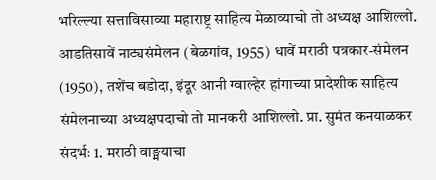भरिल्ल्या सत्ताविसाव्या महाराष्ट्र साहित्य मेळाव्याचो तो अध्यक्ष आशिल्लो. आडतिसावें नाट्यसंमेलन (बेळगांव, 1955) धावें मराठी पत्रकार-संमेलन (1950), तशेंच बडोदा, इंदूर आनी ग्वाल्हेर हांगाच्या प्रादेशीक साहित्य संमेलनाच्या अध्यक्षपदाचो तो मानकरी आशिल्लो. प्रा. सुमंत कनयाळकर संदर्भः 1. मराठी वाङ्मयाचा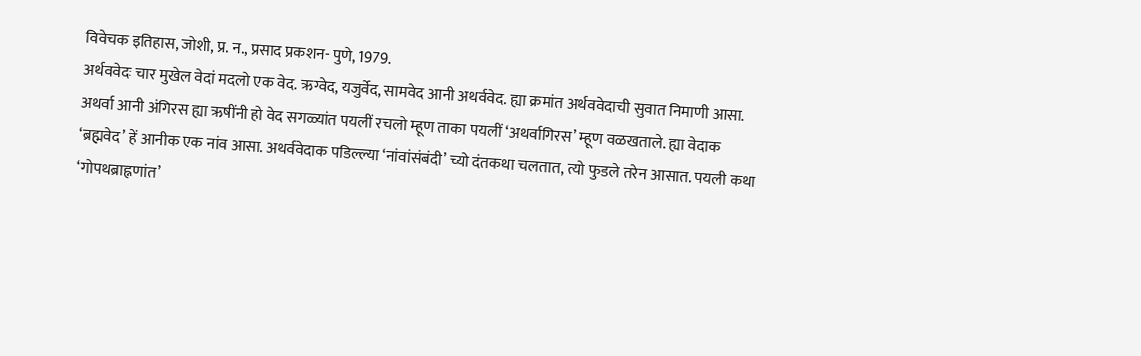विवेचक इतिहास, जोशी, प्र. न., प्रसाद प्रकशन- पुणे, 1979.
अर्थववेदः चार मुखेल वेदां मदलो एक वेद. ऋग्वेद, यजुर्वेद, सामवेद आनी अथर्ववेद. ह्या क्रमांत अर्थववेदाची सुवात निमाणी आसा.
अथर्वा आनी अंगिरस ह्या ऋषींनी हो वेद सगळ्यांत पयलीं रचलो म्हूण ताका पयलीं ‘अथर्वागिरस’ म्हूण वळखताले. ह्या वेदाक ‘ब्रह्मवेद’ हें आनीक एक नांव आसा. अथर्ववेदाक पडिल्ल्या ‘नांवांसंबंदी’ च्यो दंतकथा चलतात, त्यो फुडले तरेन आसात. पयली कथा ‘गोपथब्राह्नणांत’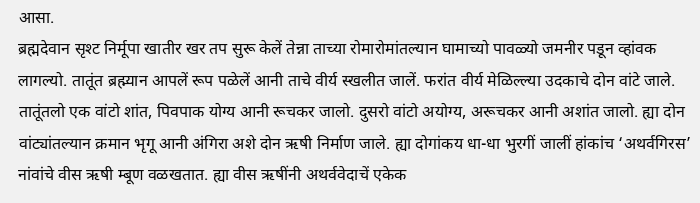आसा.
ब्रह्मदेवान सृश्ट निर्मूपा खातीर खर तप सुरू केलें तेन्ना ताच्या रोमारोमांतल्यान घामाच्यो पावळ्यो जमनीर पडून व्हांवक लागल्यो. तातूंत ब्रह्म्यान आपलें रूप पळेलें आनी ताचे वीर्य स्खलीत जालें. फरांत वीर्य मेळिल्ल्या उदकाचे दोन वांटे जाले. तातूंतलो एक वांटो शांत, पिवपाक योग्य आनी रूचकर जालो. दुसरो वांटो अयोग्य, अरूचकर आनी अशांत जालो. ह्या दोन वांट्यांतल्यान क्रमान भृगू आनी अंगिरा अशे दोन ऋषी निर्माण जाले. ह्या दोगांकय धा-धा भुरगीं जालीं हांकांच ‘अथर्वगिरस’ नांवांचे वीस ऋषी म्बूण वळखतात. ह्या वीस ऋषींनी अथर्ववेदाचें एकेक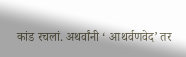कांड रचलां. अथर्वांनी ‘ आथर्वणवेद’ तर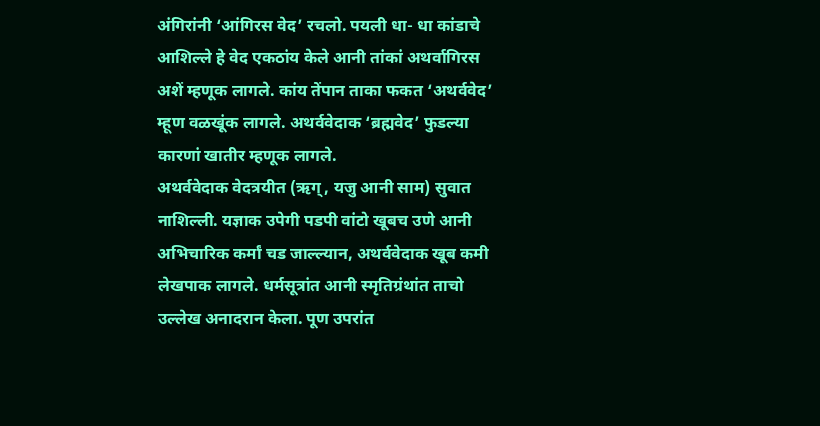अंगिरांनी ‘आंगिरस वेद’ रचलो. पयली धा- धा कांडाचे आशिल्ले हे वेद एकठांय केले आनी तांकां अथर्वागिरस अशें म्हणूक लागले. कांय तेंपान ताका फकत ‘अथर्ववेद’ म्हूण वळखूंक लागले. अथर्ववेदाक ‘ब्रह्मवेद’ फुडल्या कारणां खातीर म्हणूक लागले.
अथर्ववेदाक वेदत्रयीत (ऋग्, यजु आनी साम) सुवात नाशिल्ली. यज्ञाक उपेगी पडपी वांटो खूबच उणे आनी अभिचारिक कर्मां चड जाल्ल्यान, अथर्ववेदाक खूब कमी लेखपाक लागले. धर्मसूत्रांत आनी स्मृतिग्रंथांत ताचो उल्लेख अनादरान केला. पूण उपरांत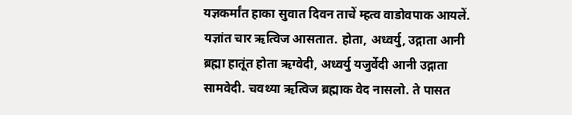यज्ञकर्मांत हाका सुवात दिवन ताचें म्हत्व वाडोवपाक आयलें. यज्ञांत चार ऋत्विज आसतात. होता, अध्वर्यु, उद्गाता आनी ब्रह्मा हातूंत होता ऋग्वेदी, अध्वर्यु यजुर्वेदी आनी उद्गाता सामवेदी. चवथ्या ऋत्विज ब्रह्माक वेद नासलो. ते पासत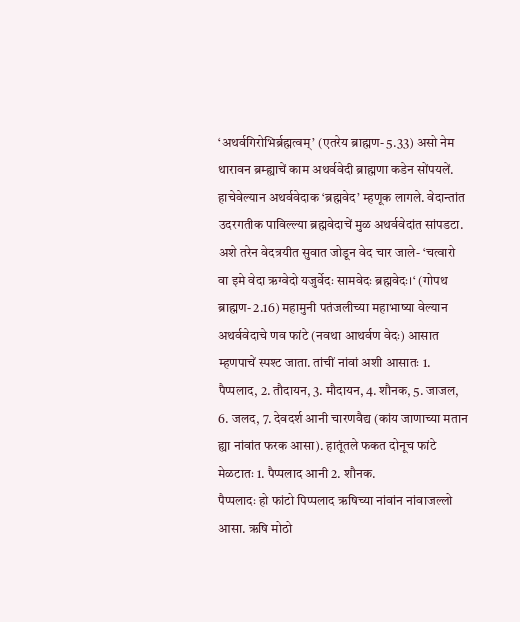‘अथर्वगिरोभिर्ब्रह्मत्वम्’ (एतरेय ब्राह्मण- 5.33) असो नेम थारावन ब्रम्ह्याचें काम अथर्ववेदी ब्राह्मणा कडेन सोंपयलें. हाचेवेल्यान अथर्ववेदाक ‘ब्रह्मवेद’ म्हणूक लागले. वेदान्तांत उदरगतीक पाविल्ल्या ब्रह्मवेदाचें मुळ अथर्ववेदांत सांपडटा. अशे तरेन वेदत्रयीत सुवात जोडून वेद चार जाले- ‘चत्वारो वा इमे वेदा ऋग्वेदो यजुर्वेदः सामवेदः ब्रह्मवेदः।‘ (गोपथ ब्राह्मण- 2.16) महामुनी पतंजलीच्या महाभाष्या वेल्यान अथर्ववेदाचे णव फांटे (नवथा आथर्वण वेदः) आसात म्हणपाचें स्पश्ट जाता. तांचीं नांवां अशी आसातः 1. पैप्पलाद, 2. तौदायन, 3. मौदायन, 4. शौनक, 5. जाजल, 6. जलद, 7. देवदर्श आनी चारणवैद्य (कांय जाणाच्या मतान ह्या नांवांत फरक आसा). हातूंतले फकत दोनूच फांटे मेळटातः 1. पैप्पलाद आनी 2. शौनक.
पैप्पलादः हो फांटो पिप्पलाद ऋषिच्या नांवांन नांवाजल्लो आसा. ऋषि मोठो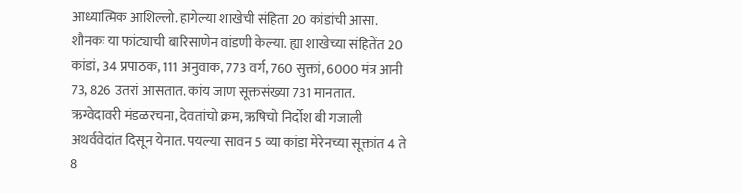आध्यात्मिक आशिल्लो. हागेल्या शाखेची संहिता 20 कांडांची आसा.
शौनकः या फांट्याची बारिसाणेन वांडणी केल्या. ह्या शाखेच्या संहितेंत 20 कांडां, 34 प्रपाठक, 111 अनुवाक, 773 वर्ग, 760 सुक्तां, 6000 मंत्र आनी 73, 826 उतरां आसतात. कांय जाण सूक्तसंख्या 731 मानतात.
ऋग्वेदावरी मंडळरचना, देवतांचो क्रम, ऋषिचो निर्दोश बी गजाली अथर्ववेदांत दिसून येनात. पयल्या सावन 5 व्या कांडा मेरेनच्या सूक्तांत 4 ते 8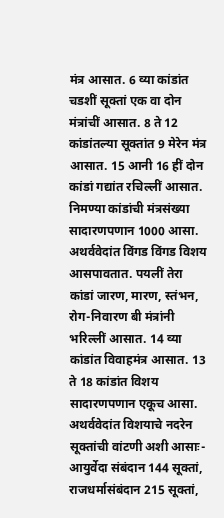मंत्र आसात. 6 व्या कांडांत चडशीं सूक्तां एक वा दोन मंत्रांचीं आसात. 8 ते 12 कांडांतल्या सूक्तांत 9 मेरेन मंत्र आसात. 15 आनी 16 हीं दोन कांडां गद्यांत रचिल्लीं आसात. निमण्या कांडांची मंत्रसंख्या सादारणपणान 1000 आसा. अथर्ववेदांत विंगड विंगड विशय आसपावतात. पयलीं तेरा कांडां जारण, मारण, स्तंभन, रोग-निवारण बी मंत्रांनी भरिल्लीं आसात. 14 व्या कांडांत विवाहमंत्र आसात. 13 ते 18 कांडांत विशय सादारणपणान एकूच आसा.
अथर्ववेदांत विशयाचे नदरेन सूक्तांची वांटणी अशी आसाः- आयुर्वेदा संबंदान 144 सूक्तां, राजधर्मासंबंदान 215 सूक्तां,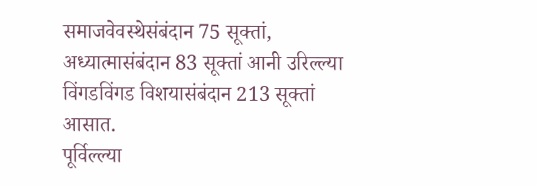समाजवेवस्थेसंबंदान 75 सूक्तां, अध्यात्मासंबंदान 83 सूक्तां आनी उरिल्ल्या विंगडविंगड विशयासंबंदान 213 सूक्तां आसात.
पूर्विल्ल्या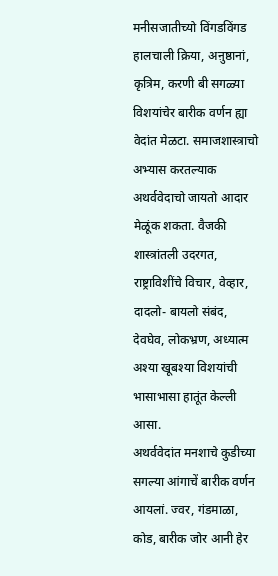मनीसजातीच्यो विंगडविंगड हालचाली क्रिया, अऩुष्ठानां, कृत्रिम, करणी बी सगळ्या विशयांचेर बारीक वर्णन ह्या वेदांत मेळटा. समाजशास्त्राचो अभ्यास करतल्याक अथर्ववेदाचो जायतो आदार मेळूंक शकता. वैजकी शास्त्रांतली उदरगत, राष्ट्राविशींचे विचार, वेव्हार, दादलो- बायलो संबंद, देवघेव, लोकभ्रण, अध्यात्म अश्या खूबश्या विशयांची भासाभासा हातूंत केल्ली आसा.
अथर्ववेदांत मनशाचे कुडीच्या सगल्या आंगाचें बारीक वर्णन आयलां. ज्वर, गंडमाळा, कोड, बारीक जोर आनी हेर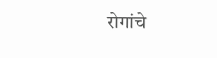रोगांचे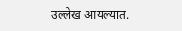उल्लेख आयल्यात.